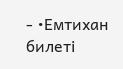- •Емтихан билеті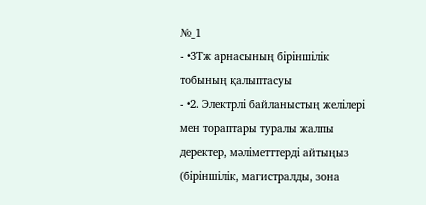№_1
- •3Тж арнасының біріншілік тобының қалыптасуы
- •2. Электрлі байланыстың желілері мен тораптары туралы жалпы деректер, мәліметттерді айтыңыз (біріншілік, магистралды, зона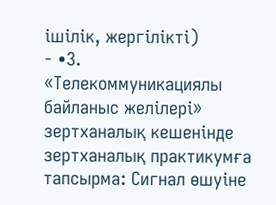ішілік, жергілікті)
- •3. «Телекоммуникациялы байланыс желілері» зертханалық кешенінде зертханалық практикумға тапсырма: Сигнал өшуіне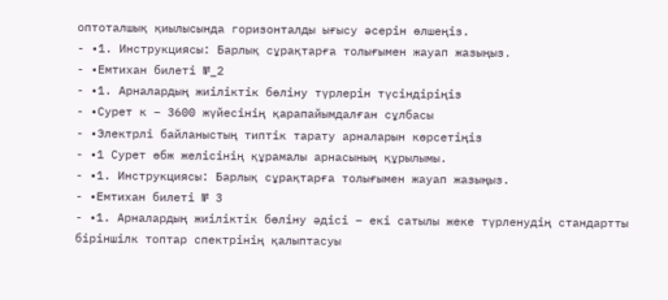оптоталшық қиылысында горизонталды ығысу әсерін өлшеңіз.
- •1. Инструкциясы: Барлық сұрақтарға толығымен жауап жазыңыз.
- •Емтихан билеті №_2
- •1. Арналардың жиіліктік бөліну түрлерін түсіндіріңіз
- •Сурет к – 3600 жүйесінің қарапайымдалған сұлбасы
- •Электрлі байланыстың типтік тарату арналарын көрсетіңіз
- •1 Сурет өбж желісінің құрамалы арнасының құрылымы.
- •1. Инструкциясы: Барлық сұрақтарға толығымен жауап жазыңыз.
- •Емтихан билеті № 3
- •1. Арналардың жиіліктік бөліну әдісі – екі сатылы жеке түрленудің стандартты біріншілк топтар спектрінің қалыптасуы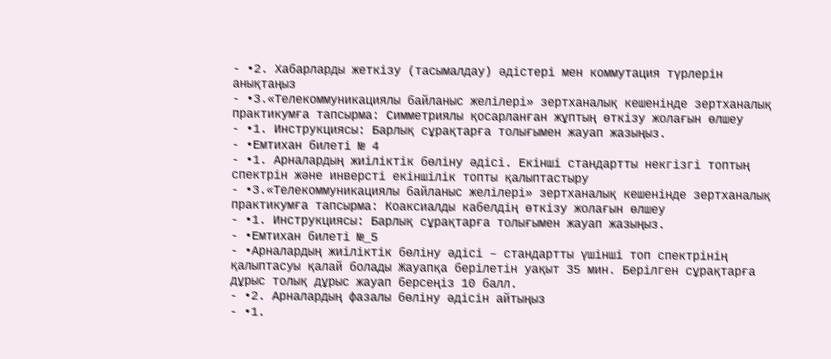- •2. Хабарларды жеткізу (тасымалдау) әдістері мен коммутация түрлерін анықтаңыз
- •3.«Телекоммуникациялы байланыс желілері» зертханалық кешенінде зертханалық практикумға тапсырма: Симметриялы қосарланған жұптың өткізу жолағын өлшеу
- •1. Инструкциясы: Барлық сұрақтарға толығымен жауап жазыңыз.
- •Емтихан билеті № 4
- •1. Арналардың жиіліктік бөліну әдісі. Екінші стандартты некгізгі топтың спектрін және инверсті екіншілік топты қалыптастыру
- •3.«Телекоммуникациялы байланыс желілері» зертханалық кешенінде зертханалық практикумға тапсырма: Коаксиалды кабелдің өткізу жолағын өлшеу
- •1. Инструкциясы: Барлық сұрақтарға толығымен жауап жазыңыз.
- •Емтихан билеті №_5
- •Арналардың жиіліктік бөліну әдісі – стандартты үшінші топ спектрінің қалыптасуы қалай болады Жауапқа берілетін уақыт 35 мин. Берілген сұрақтарға дұрыс толық дұрыс жауап берсеңіз 10 балл.
- •2. Арналардың фазалы бөліну әдісін айтыңыз
- •1.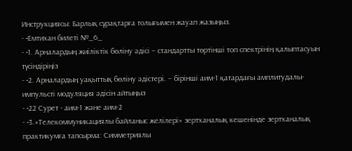Инструкциясы: Барлық сұрақтарға толығымен жауап жазыңыз.
- •Емтихан билеті №_6_
- •1. Арналардың жиіліктік бөліну әдісі – стандартты төртінші топ спектрінің қалыптасуын түсіндіріңіз
- •2. Арналардың уақыттық бөліну әдістері. – бірінші аим-1 қатардағы амплитудалы-импульсті модуляция әдісін айтыңыз
- •22 Сурет - аим-1 және аим-2
- •3.«Телекоммуникациялы байланыс желілері» зертханалық кешенінде зертханалық практикумға тапсырма: Симметриялы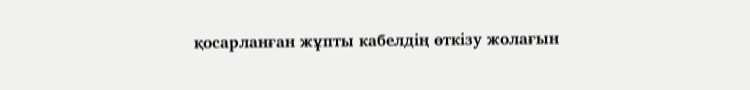қосарланған жұпты кабелдің өткізу жолағын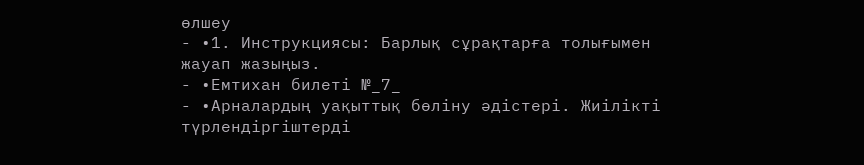өлшеу
- •1. Инструкциясы: Барлық сұрақтарға толығымен жауап жазыңыз.
- •Емтихан билеті №_7_
- •Арналардың уақыттық бөліну әдістері. Жиілікті түрлендіргіштерді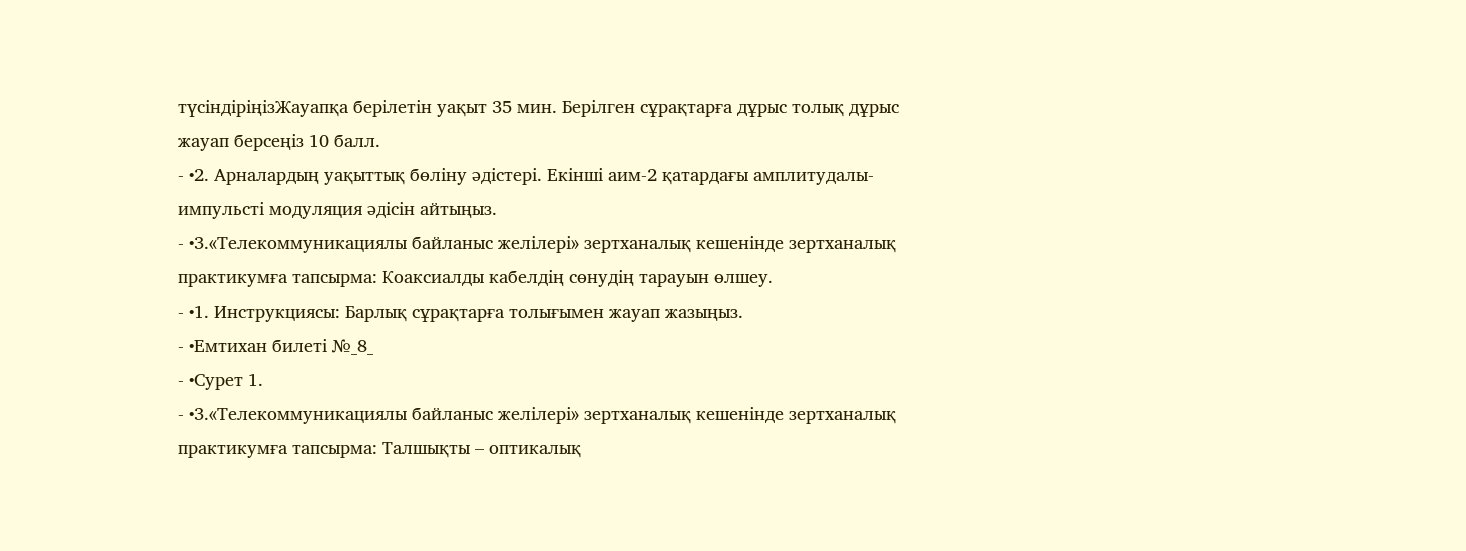түсіндіріңізЖауапқа берілетін уақыт 35 мин. Берілген сұрақтарға дұрыс толық дұрыс жауап берсеңіз 10 балл.
- •2. Арналардың уақыттық бөліну әдістері. Екінші аим-2 қатардағы амплитудалы-импульсті модуляция әдісін айтыңыз.
- •3.«Телекоммуникациялы байланыс желілері» зертханалық кешенінде зертханалық практикумға тапсырма: Коаксиалды кабелдің сөнудің тарауын өлшеу.
- •1. Инструкциясы: Барлық сұрақтарға толығымен жауап жазыңыз.
- •Емтихан билеті №_8_
- •Сурет 1.
- •3.«Телекоммуникациялы байланыс желілері» зертханалық кешенінде зертханалық практикумға тапсырма: Талшықты – оптикалық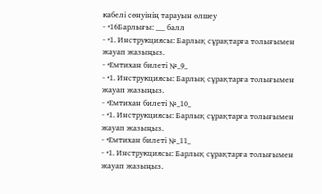кабелі сөнуінің тарауын өлшеу
- •16Барлығы: ___ балл
- •1. Инструкциясы: Барлық сұрақтарға толығымен жауап жазыңыз.
- •Емтихан билеті №_9_
- •1. Инструкциясы: Барлық сұрақтарға толығымен жауап жазыңыз.
- •Емтихан билеті №_10_
- •1. Инструкциясы: Барлық сұрақтарға толығымен жауап жазыңыз.
- •Емтихан билеті №_11_
- •1. Инструкциясы: Барлық сұрақтарға толығымен жауап жазыңыз.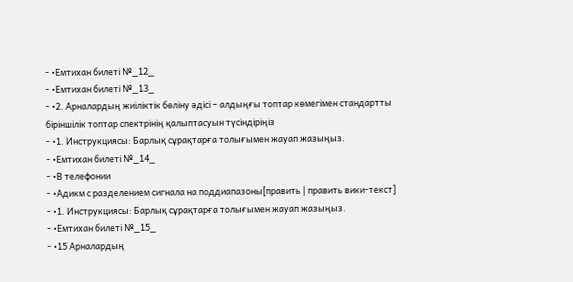- •Емтихан билеті №_12_
- •Емтихан билеті №_13_
- •2. Арналардың жиіліктік бөліну әдісі – алдыңғы топтар көмегімен стандартты біріншілік топтар спектрінің қалыптасуын түсіндіріңіз
- •1. Инструкциясы: Барлық сұрақтарға толығымен жауап жазыңыз.
- •Емтихан билеті №_14_
- •В телефонии
- •Адикм с разделением сигнала на поддиапазоны[править | править вики-текст]
- •1. Инструкциясы: Барлық сұрақтарға толығымен жауап жазыңыз.
- •Емтихан билеті №_15_
- •15 Арналардың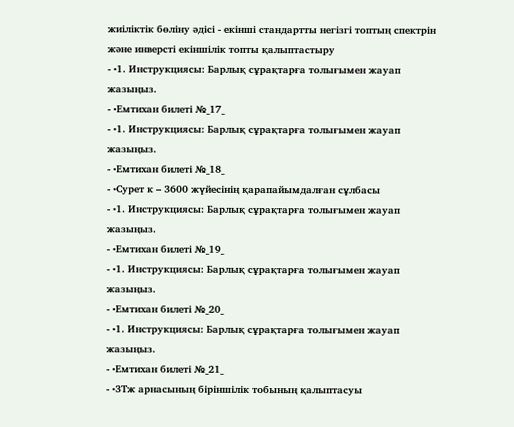жиіліктік бөліну әдісі - екінші стандартты негізгі топтың спектрін және инверсті екіншілік топты қалыптастыру
- •1. Инструкциясы: Барлық сұрақтарға толығымен жауап жазыңыз.
- •Емтихан билеті №_17_
- •1. Инструкциясы: Барлық сұрақтарға толығымен жауап жазыңыз.
- •Емтихан билеті №_18_
- •Сурет к – 3600 жүйесінің қарапайымдалған сұлбасы
- •1. Инструкциясы: Барлық сұрақтарға толығымен жауап жазыңыз.
- •Емтихан билеті №_19_
- •1. Инструкциясы: Барлық сұрақтарға толығымен жауап жазыңыз.
- •Емтихан билеті №_20_
- •1. Инструкциясы: Барлық сұрақтарға толығымен жауап жазыңыз.
- •Емтихан билеті №_21_
- •3Тж арнасының біріншілік тобының қалыптасуы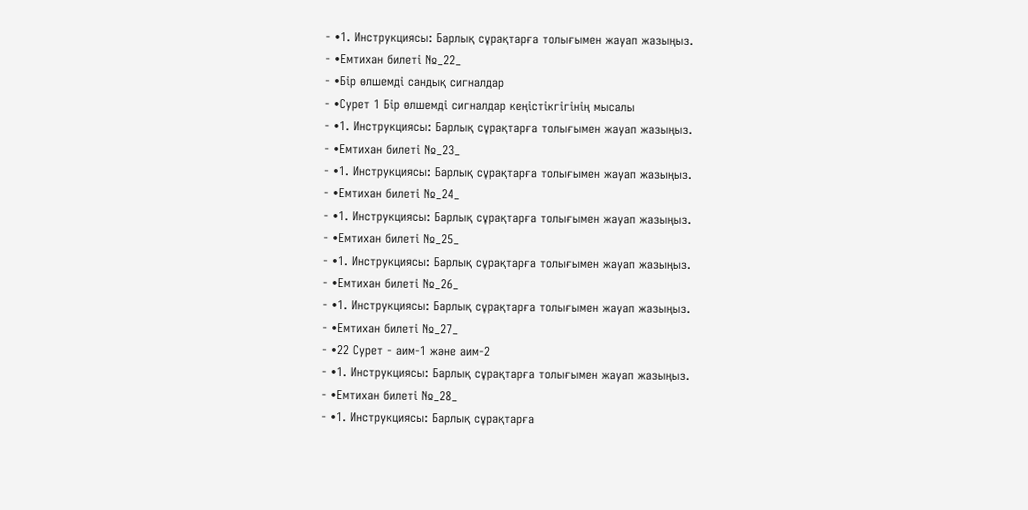- •1. Инструкциясы: Барлық сұрақтарға толығымен жауап жазыңыз.
- •Емтихан билеті №_22_
- •Бір өлшемді сандық сигналдар
- •Сурет 1 Бір өлшемді сигналдар кеңістікгігінің мысалы
- •1. Инструкциясы: Барлық сұрақтарға толығымен жауап жазыңыз.
- •Емтихан билеті №_23_
- •1. Инструкциясы: Барлық сұрақтарға толығымен жауап жазыңыз.
- •Емтихан билеті №_24_
- •1. Инструкциясы: Барлық сұрақтарға толығымен жауап жазыңыз.
- •Емтихан билеті №_25_
- •1. Инструкциясы: Барлық сұрақтарға толығымен жауап жазыңыз.
- •Емтихан билеті №_26_
- •1. Инструкциясы: Барлық сұрақтарға толығымен жауап жазыңыз.
- •Емтихан билеті №_27_
- •22 Сурет - аим-1 және аим-2
- •1. Инструкциясы: Барлық сұрақтарға толығымен жауап жазыңыз.
- •Емтихан билеті №_28_
- •1. Инструкциясы: Барлық сұрақтарға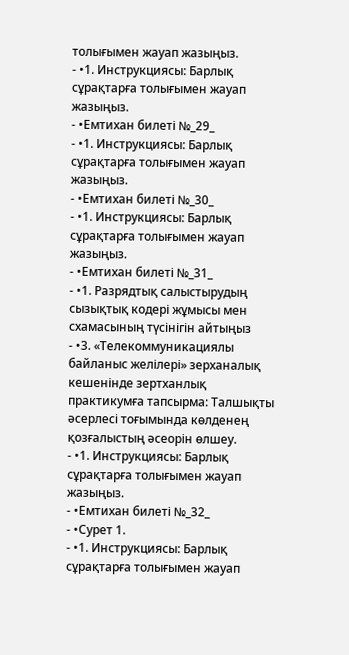толығымен жауап жазыңыз.
- •1. Инструкциясы: Барлық сұрақтарға толығымен жауап жазыңыз.
- •Емтихан билеті №_29_
- •1. Инструкциясы: Барлық сұрақтарға толығымен жауап жазыңыз.
- •Емтихан билеті №_30_
- •1. Инструкциясы: Барлық сұрақтарға толығымен жауап жазыңыз.
- •Емтихан билеті №_31_
- •1. Разрядтық салыстырудың сызықтық кодері жұмысы мен схамасының түсінігін айтыңыз
- •3. «Телекоммуникациялы байланыс желілері» зерханалық кешенінде зертханлық практикумға тапсырма: Талшықты әсерлесі тоғымында көлденең қозғалыстың әсеорін өлшеу.
- •1. Инструкциясы: Барлық сұрақтарға толығымен жауап жазыңыз.
- •Емтихан билеті №_32_
- •Сурет 1.
- •1. Инструкциясы: Барлық сұрақтарға толығымен жауап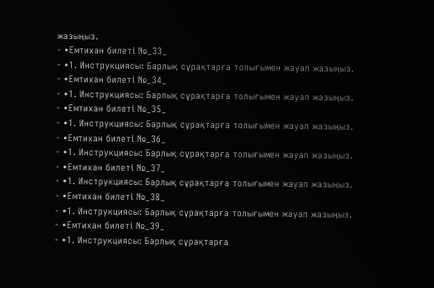жазыңыз.
- •Емтихан билеті №_33_
- •1. Инструкциясы: Барлық сұрақтарға толығымен жауап жазыңыз.
- •Емтихан билеті №_34_
- •1. Инструкциясы: Барлық сұрақтарға толығымен жауап жазыңыз.
- •Емтихан билеті №_35_
- •1. Инструкциясы: Барлық сұрақтарға толығымен жауап жазыңыз.
- •Емтихан билеті №_36_
- •1. Инструкциясы: Барлық сұрақтарға толығымен жауап жазыңыз.
- •Емтихан билеті №_37_
- •1. Инструкциясы: Барлық сұрақтарға толығымен жауап жазыңыз.
- •Емтихан билеті №_38_
- •1. Инструкциясы: Барлық сұрақтарға толығымен жауап жазыңыз.
- •Емтихан билеті №_39_
- •1. Инструкциясы: Барлық сұрақтарға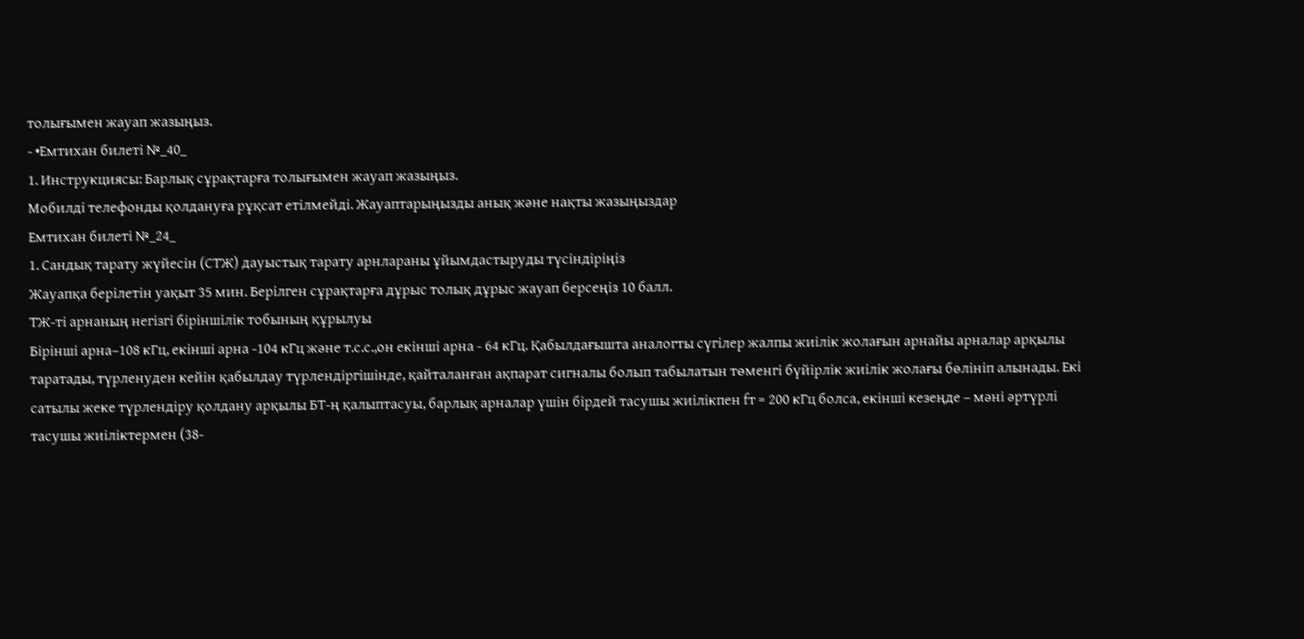толығымен жауап жазыңыз.
- •Емтихан билеті №_40_
1. Инструкциясы: Барлық сұрақтарға толығымен жауап жазыңыз.
Мобилді телефонды қолдануға рұқсат етілмейді. Жауаптарыңызды анық және нақты жазыңыздар
Емтихан билеті №_24_
1. Сандық тарату жүйесін (СТЖ) дауыстық тарату арнлараны ұйымдастыруды түсіндіріңіз
Жауапқа берілетін уақыт 35 мин. Берілген сұрақтарға дұрыс толық дұрыс жауап берсеңіз 10 балл.
ТЖ-ті арнаның негізгі біріншілік тобының құрылуы
Бірінші арна–108 кГц, екінші арна -104 кГц және т.с.с.,он екінші арна - 64 кГц. Қабылдағышта аналогты сүгілер жалпы жиілік жолағын арнайы арналар арқылы таратады, түрленуден кейін қабылдау түрлендіргішінде, қайталанған ақпарат сигналы болып табылатын төменгі бүйірлік жиілік жолағы бөлініп алынады. Екі сатылы жеке түрлендіру қолдану арқылы БТ-ң қалыптасуы, барлық арналар үшін бірдей тасушы жиілікпен fт = 200 кГц болса, екінші кезеңде – мәні әртүрлі тасушы жиіліктермен (38-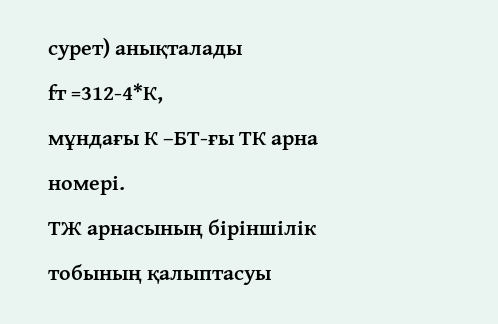сурет) анықталады
fт =312-4*К,
мұндағы К –БТ-ғы ТК арна номері.
ТЖ арнасының біріншілік тобының қалыптасуы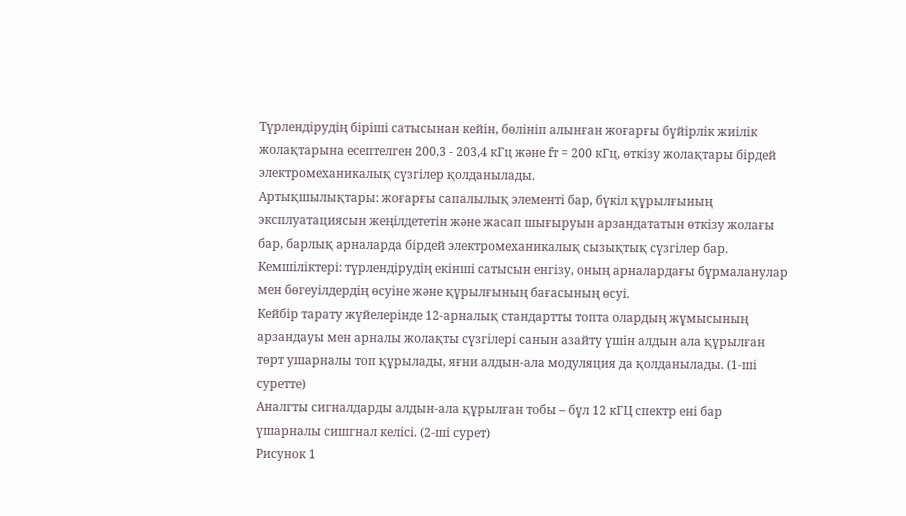Түрлендірудің біріші сатысынан кейін, бөлініп алынған жоғарғы бүйірлік жиілік жолақтарына есептелген 200,3 - 203,4 кГц және fт = 200 кГц, өткізу жолақтары бірдей электромеханикалық сүзгілер қолданылады.
Артықшылықтары: жоғарғы сапалылық элементі бар, бүкіл құрылғының эксплуатациясын жеңілдететін және жасап шығыруын арзандататын өткізу жолағы бар, барлық арналарда бірдей электромеханикалық сызықтық сүзгілер бар. Кемшіліктері: түрлендірудің екінші сатысын енгізу, оның арналардағы бұрмаланулар мен бөгеуілдердің өсуіне және құрылғының бағасының өсуі.
Кейбір тарату жүйелерінде 12-арналық стандартты топта олардың жұмысының арзандауы мен арналы жолақты сүзгілері санын азайту үшін алдын ала құрылған төрт ушарналы топ құрылады, яғни алдын-ала модуляция да қолданылады. (1-ші суретте)
Аналгты сигналдарды алдын-ала құрылған тобы – бұл 12 кГЦ спектр ені бар үшарналы сишгнал келісі. (2-ші сурет)
Рисунок 1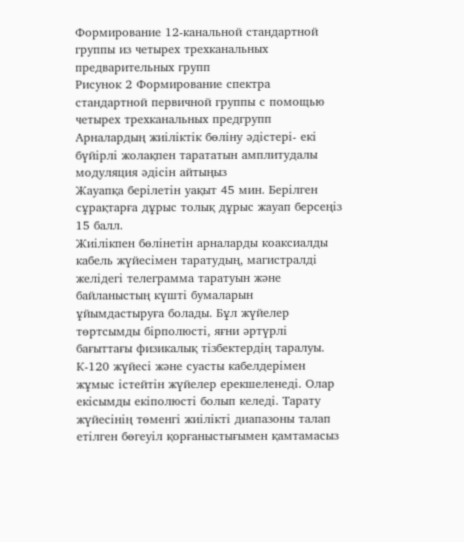Формирование 12-канальной стандартной группы из четырех трехканальных предварительных групп
Рисунок 2 Формирование спектра стандартной первичной группы с помощью четырех трехканальных предгрупп
Арналардың жиіліктік бөліну әдістері- екі бүйірлі жолақпен тарататын амплитудалы модуляция әдісін айтыңыз
Жауапқа берілетін уақыт 45 мин. Берілген сұрақтарға дұрыс толық дұрыс жауап берсеңіз 15 балл.
Жиілікпен бөлінетін арналарды коаксиалды кабель жүйесімен таратудың, магистралді желідегі телеграмма таратуын және байланыстың күшті бумаларын ұйымдастыруға болады. Бұл жүйелер төртсымды бірполюсті, яғни әртүрлі бағыттағы физикалық тізбектердің таралуы. К-120 жүйесі және суасты кабелдерімен жұмыс істейтін жүйелер ерекшеленеді. Олар екісымды екіполюсті болып келеді. Тарату жүйесінің төменгі жиілікті диапазоны талап етілген бөгеуіл қорғаныстығымен қамтамасыз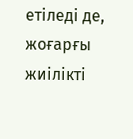етіледі де, жоғарғы жиілікті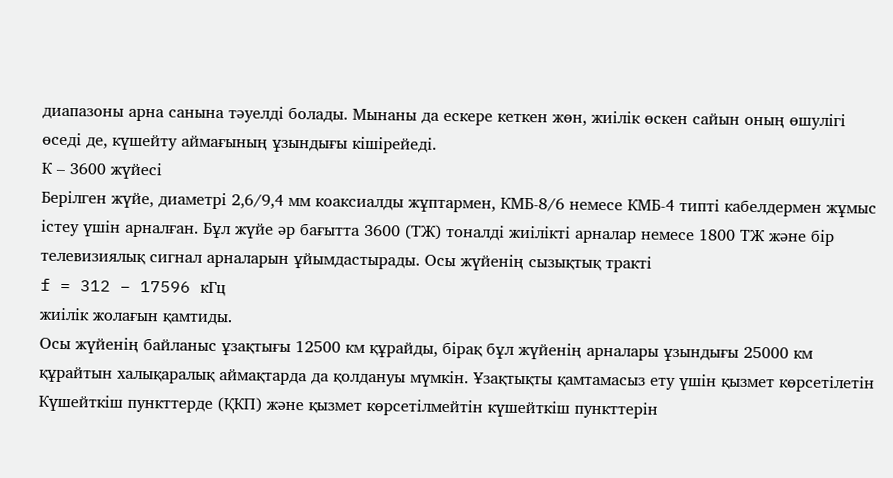диапазоны арна санына тәуелді болады. Мынаны да ескере кеткен жөн, жиілік өскен сайын оның өшулігі өседі де, күшейту аймағының ұзындығы кішірейеді.
К – 3600 жүйесі
Берілген жүйе, диаметрі 2,6/9,4 мм коаксиалды жұптармен, КМБ-8/6 немесе КМБ-4 типті кабелдермен жұмыс істеу үшін арналған. Бұл жүйе әр бағытта 3600 (ТЖ) тоналді жиілікті арналар немесе 1800 ТЖ және бір телевизиялық сигнал арналарын ұйымдастырады. Осы жүйенің сызықтық тракті
f = 312 – 17596 кГц
жиілік жолағын қамтиды.
Осы жүйенің байланыс ұзақтығы 12500 км құрайды, бірақ бұл жүйенің арналары ұзындығы 25000 км құрайтын халықаралық аймақтарда да қолдануы мүмкін. Ұзақтықты қамтамасыз ету үшін қызмет көрсетілетін Күшейткіш пункттерде (ҚКП) және қызмет көрсетілмейтін күшейткіш пункттерін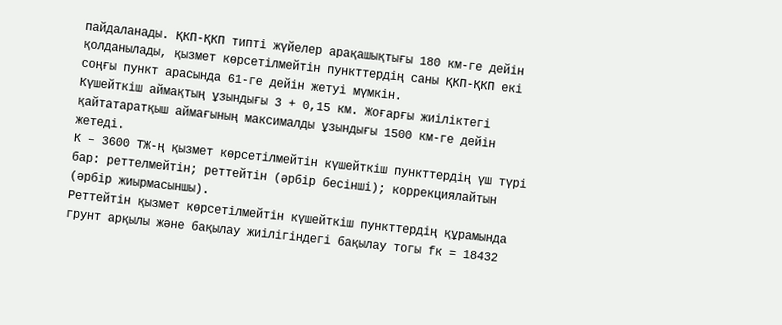пайдаланады. ҚКП-ҚКП типті жүйелер арақашықтығы 180 км-ге дейін қолданылады, қызмет көрсетілмейтін пункттердің саны ҚКП-ҚКП екі соңғы пункт арасында 61-ге дейін жетуі мүмкін.
Күшейткіш аймақтың ұзындығы 3 + 0,15 км. Жоғарғы жиіліктегі қайтатаратқыш аймағының максималды ұзындығы 1500 км-ге дейін жетеді.
К – 3600 ТЖ-ң қызмет көрсетілмейтін күшейткіш пункттердің үш түрі бар: реттелмейтін; реттейтін (әрбір бесінші); коррекциялайтын (әрбір жиырмасыншы).
Реттейтін қызмет көрсетілмейтін күшейткіш пункттердің құрамында грунт арқылы және бақылау жиілігіндегі бақылау тогы fк = 18432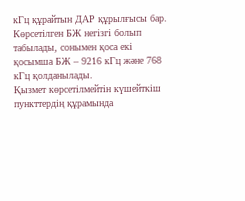кГц құрайтын ДАР құрылғысы бар. Көрсетілген БЖ негізгі болып табылады, сонымен қоса екі қосымша БЖ – 9216 кГц және 768 кГц қолданылады.
Қызмет көрсетілмейтін күшейткіш пункттердің құрамында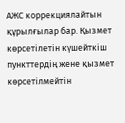АЖС коррекциялайтын құрылғылар бар. Қызмет көрсетілетін күшейткіш пункттердің жене қызмет көрсетілмейтін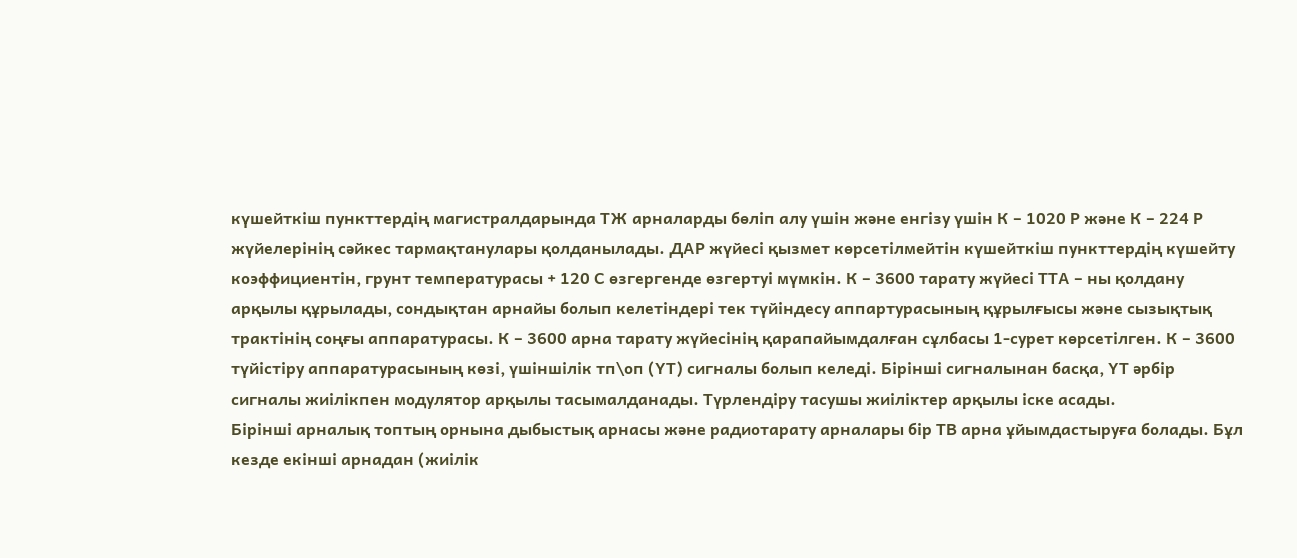күшейткіш пункттердің магистралдарында ТЖ арналарды бөліп алу үшін және енгізу үшін К – 1020 Р және К – 224 Р жүйелерінің сәйкес тармақтанулары қолданылады. ДАР жүйесі қызмет көрсетілмейтін күшейткіш пункттердің күшейту коэффициентін, грунт температурасы + 120 С өзгергенде өзгертуі мүмкін. К – 3600 тарату жүйесі ТТА – ны қолдану арқылы құрылады, сондықтан арнайы болып келетіндері тек түйіндесу аппартурасының құрылғысы және сызықтық трактінің соңғы аппаратурасы. К – 3600 арна тарату жүйесінің қарапайымдалған сұлбасы 1-сурет көрсетілген. К – 3600 түйістіру аппаратурасының көзі, үшіншілік тп\оп (ҮТ) сигналы болып келеді. Бірінші сигналынан басқа, ҮТ әрбір сигналы жиілікпен модулятор арқылы тасымалданады. Түрлендіру тасушы жиіліктер арқылы іске асады.
Бірінші арналық топтың орнына дыбыстық арнасы және радиотарату арналары бір ТВ арна ұйымдастыруға болады. Бұл кезде екінші арнадан (жиілік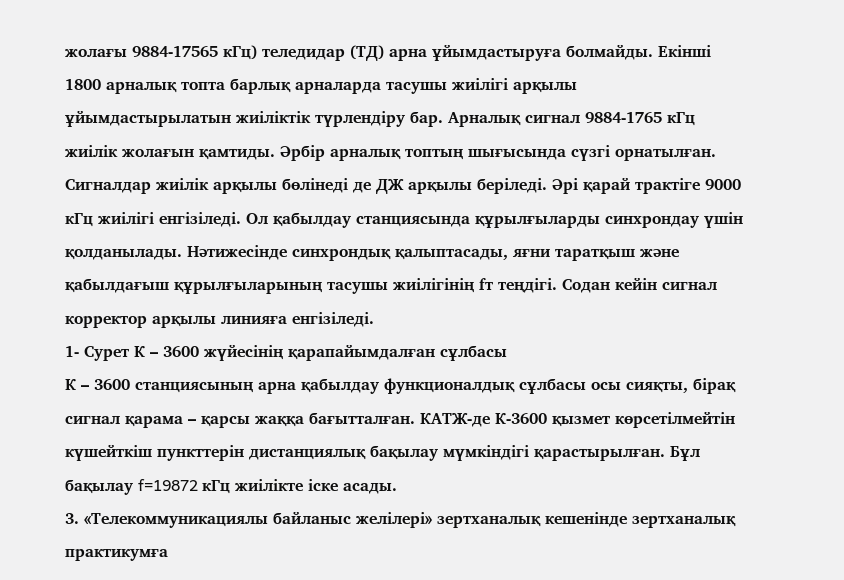жолағы 9884-17565 кГц) теледидар (ТД) арна ұйымдастыруға болмайды. Екінші 1800 арналық топта барлық арналарда тасушы жиілігі арқылы ұйымдастырылатын жиіліктік түрлендіру бар. Арналық сигнал 9884-1765 кГц жиілік жолағын қамтиды. Әрбір арналық топтың шығысында сүзгі орнатылған. Сигналдар жиілік арқылы бөлінеді де ДЖ арқылы беріледі. Әрі қарай трактіге 9000 кГц жиілігі енгізіледі. Ол қабылдау станциясында құрылғыларды синхрондау үшін қолданылады. Нәтижесінде синхрондық қалыптасады, яғни таратқыш және қабылдағыш құрылғыларының тасушы жиілігінің fт теңдігі. Содан кейін сигнал корректор арқылы линияға енгізіледі.
1- Сурет К – 3600 жүйесінің қарапайымдалған сұлбасы
К – 3600 станциясының арна қабылдау функционалдық сұлбасы осы сияқты, бірақ сигнал қарама – қарсы жаққа бағытталған. КАТЖ-де К-3600 қызмет көрсетілмейтін күшейткіш пункттерін дистанциялық бақылау мүмкіндігі қарастырылған. Бұл бақылау f=19872 кГц жиілікте іске асады.
3. «Телекоммуникациялы байланыс желілері» зертханалық кешенінде зертханалық практикумға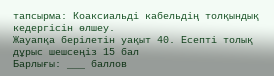тапсырма: Коаксиальді кабельдің толқындық кедергісін өлшеу.
Жауапқа берілетін уақыт 40. Есепті толық дұрыс шешсеңіз 15 бал
Барлығы: ___ баллов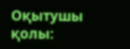Оқытушы қолы: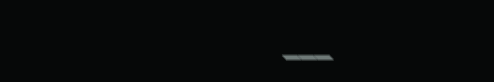___